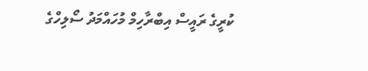ކުރީގެ ރައީސް އިބްރާހިމް މުހައްމަދު ސޯލިހްގެ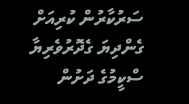ސަރުކާރުން ކުރިއަށް ގެންދިޔަ ގެދޮރުވެރިޔާ ސްކީމުގެ ދަށުން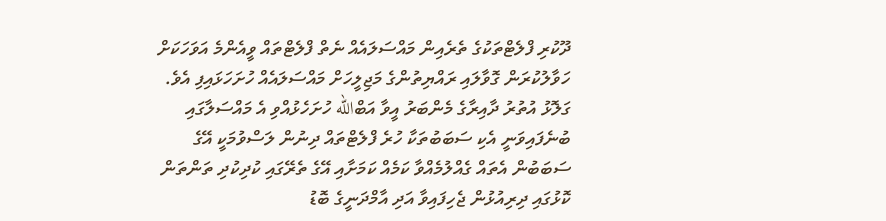ދޫކުރި ފްލެޓްތަކުގެ ތެރެއިން މައްސަލައެއް ނެތް ފްލެޓްތައް ވީއެންމެ އަވަހަކަށް ހަވާލުކުރަން ގޮވާލައި ރައްޔިތުންގެ މަޖިލީހަށް މައްސަލައެއް ހުށަހަޅައިފި އެވެ.
ގަލޮޅު އުތުރު ދާއިރާގެ މެންބަރު އީވާ އަބްالله ހުށަހެޅުއްވި އެ މައްސަލާގައި ބުނެފައިވަނީ އެކި ސަބަބުތަކާ ހުރެ ފްލެޓްތައް ދިނުން ލަސްވުމަކީ އޭގެ ސަބަބުން އެތައް ގެއްލުމެއްވާ ކަމެއް ކަމަށާއި އޭގެ ތެރޭގައި ކުދިކުދި ތަންތަން ކޮޅުގައި ދިރިއުޅުން ޖެހިފައިވާ އަދި އާމްދަނީގެ ބޮޑު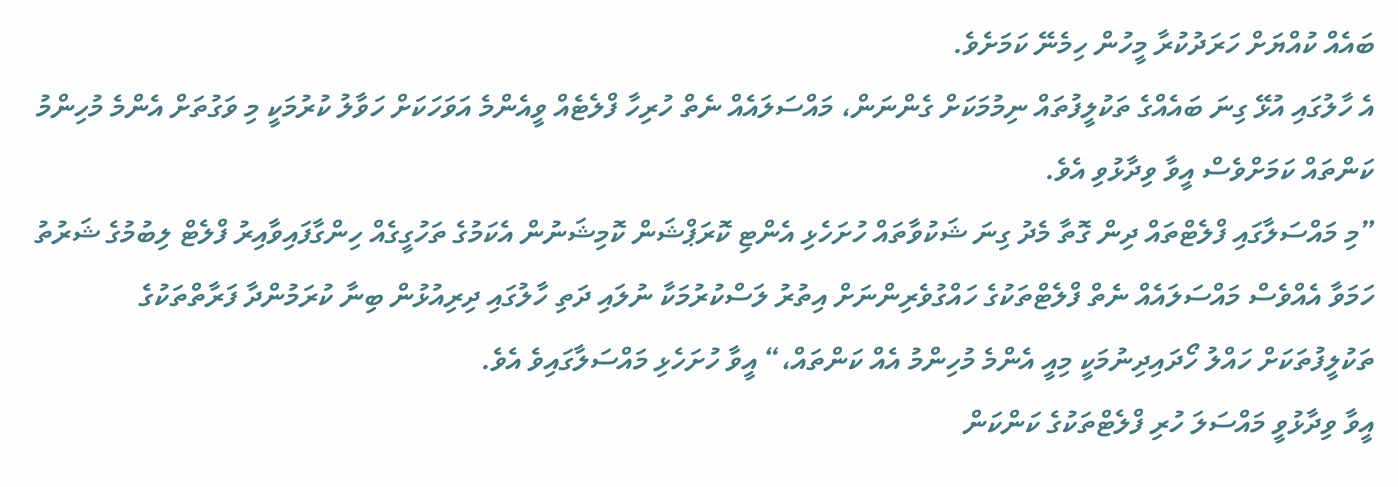ބައެއް ކުއްޔަށް ހަރަދުކުރާ މީހުން ހިމެނޭ ކަމަށެވެ.
އެ ހާލުގައި އުޅޭ ގިނަ ބައެއްގެ ތަކުލީފުތައް ނިމުމަކަށް ގެންނަން، މައްސަލައެއް ނެތް ހުރިހާ ފްލެޓެއް ވީއެންމެ އަވަހަކަށް ހަވާލު ކުރުމަކީ މި ވަގުތަށް އެންމެ މުހިންމު ކަންތައް ކަމަށްވެސް އީވާ ވިދާޅުވި އެވެ.
”މި މައްސަލާގައި ފްލެޓްތައް ދިން ގޮތާ މެދު ގިނަ ޝަކުވާތައް ހުށަހެޅި އެންޓި ކޮރަޕްޝަން ކޮމިޝަނުން އެކަމުގެ ތަހުގީގެއް ހިންގާފައިވާއިރު ފްލެޓް ލިބުމުގެ ޝަރުތު ހަމަވާ އެއްވެސް މައްސަލައެއް ނެތް ފްލެޓްތަކުގެ ހައްގުވެރިންނަށް އިތުރު ލަސްކުރުމަކާ ނުލައި ދަތި ހާލުގައި ދިރިއުޅުން ބިނާ ކުރަމުންދާ ފަރާތްތަކުގެ ތަކުލީފުތަކަށް ހައްލު ހޯދައިދިނުމަކީ މިއީ އެންމެ މުހިންމު އެއް ކަންތައް،“ އީވާ ހުށަހެޅި މައްސަލާގައިވެ އެވެ.
އީވާ ވިދާޅުވީ މައްސަލަ ހުރި ފްލެޓްތަކުގެ ކަންކަން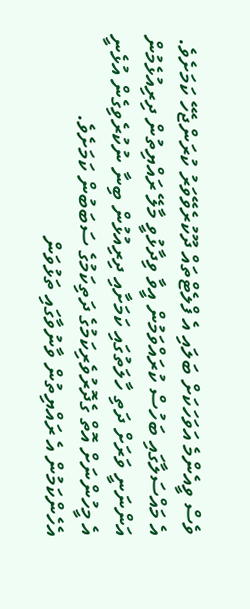ވެސް ވީއެންމެ އަވަހަކަށް ބަލައި އެ ފްލެޓްތައް ދޫކުރެވޭވަރު ކުރަންޖެހޭ ކަމަށެވެ.
އެ މައްސަލާގައި ބަހުސް ކުރައްވަމުން އީވާ ވިދާޅުވީ މާލޭ ރައްޔިތުން ދިރިއުޅެމުން އަންނަނީ ވަރަށް ދަތި ހާލަތުގައި ކަމަށާއި ދިރިއުޅުން ބިނާ ނުކުރެވިގެން އުޅެނީ އެ މީހުންނަށް އޮތް ގެދޮރުވެރިކަމުގެ ދަތިކަމުގެ ސަބަބުން ކަމަށެވެ. އެހެންކަމުން އެ ރައްޔިތުން ވާނުވާގައި ތަޅުވަން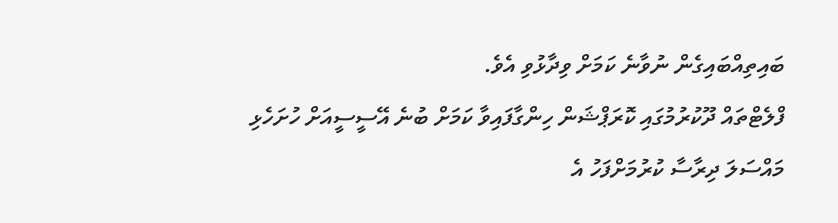ބައިތިއްބައިގެން ނުވާނެ ކަމަށް ވިދާޅުވި އެވެ.
ފްލެޓްތައް ދޫކުރުމުގައި ކޮރަޕްޝަން ހިންގާފައިވާ ކަމަށް ބުނެ އޭސީސީއަށް ހުށަހެޅި މައްސަލަ ދިރާސާ ކުރުމަށްފަހު އެ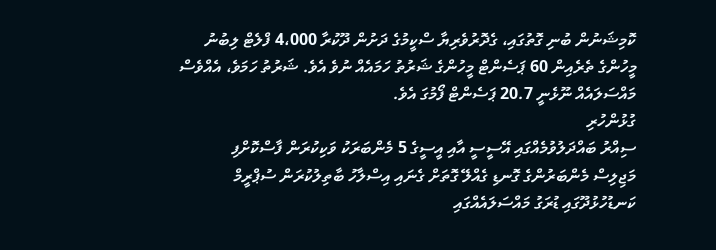ކޮމިޝަނުން ބުނި ގޮތުގައި، ގެދޮރުވެރިޔާ ސްކީމުގެ ދަށުން ދޫކުރާ 4،000 ފްލެޓް ލިބުނު މީހުންގެ ތެރެއިން 60 ޕަސެންޓް މީހުންގެ ޝަރުތު ހަމައެއް ނުވެ އެވެ. ޝަރުތު ހަމަވެ، އެއްވެސް މައްސަލައެއް ނޫޅެނީ 20.7 ޕަސެންޓް ފޯމުގަ އެވެ.
ގުޅުންހުރި
ސިއްރު ބައްދަލުވުމެއްގައި އޭސީސީ އާއި އީސީގެ 5 މެންބަރަކު ވަކިކުރަން ފާސްކޮށްފި
މަޖިލިސް މެންބަރުންގެ ގޮނޑި ގެއްލޭ ގޮތަށް ގެނައި އިސްލާހު ބާތިލުކުރަން ސުޕްރީމް
ކަނޑުހުޅުދޫގައި ޑުރަގު މައްސަލައެއްގައި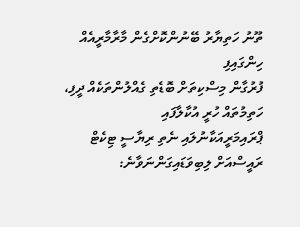ތޫނު ހަތިޔާރު ބޭނުންކޮށްގެން މާރާމާރީއެއް ހިންގައިފި
ފުރުގާން މިސްކިތަށް ބޮޑެތި ގެއްލުންތަކެއް ދީފި، ހަތިމުތައް ހުރީ އުކާލާފައި
ޕްރައިމަރީއަކާނުލައި ނެތި ރިޔާސީ ޓިކެޓް ރައީސްއަށް ލިބިވަޑައިގަންނަވާނެ: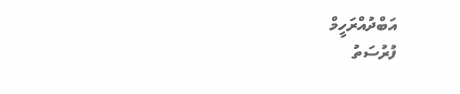އަބްދުއްރަހީމް
ފުރުސަތު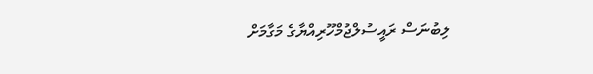ލިބުނަސް ރައީސުލްޖުމްހޫރިއްޔާގެ މަގާމަށް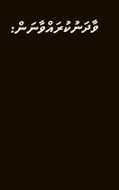ވާދަނުކުރައްވާނަން: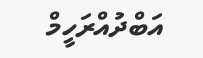އަބްދުއްރަހީމް